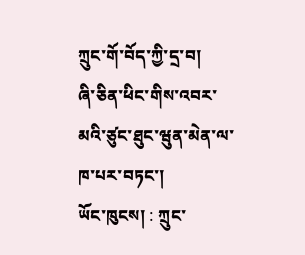ཀྲུང་གོ་བོད་ཀྱི་དྲ་བ།
ཞི་ཅིན་ཕིང་གིས་འབར་མའི་ཙུང་ཐུང་ཝུན་མེན་ལ་ཁ་པར་བཏང་།
ཡོང་ཁུངས། : ཀྲུང་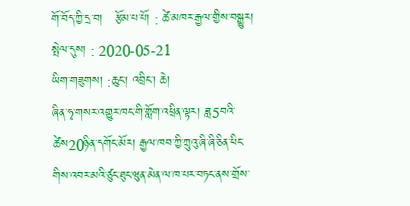གོ་བོད་ཀྱི་དྲ་བ།   རྩོམ་པ་པོ། : ཚེ་མཁར་རྒྱལ་གྱིས་བསྒྱུར།   སྤེལ་དུས། : 2020-05-21
ཡིག་གཟུགས། :ཆུང་། འབྲིང་། ཆེ།
ཞིན་ཧྭ་གསར་འགྱུར་ཁང་གི་གློག་འཕྲིན་ལྟར། ཟླ5བའི་ཚེས20ཉིན་དགོང་མོར། རྒྱལ་ཁབ་ཀྱི་ཀྲུའུ་ཞི་ཞི་ཅིན་ཕིང་གིས་འབར་མའི་ཙུང་ཐུང་ཝུན་མེན་ལ་ཁ་པར་བཏང་ནས་གྲོས་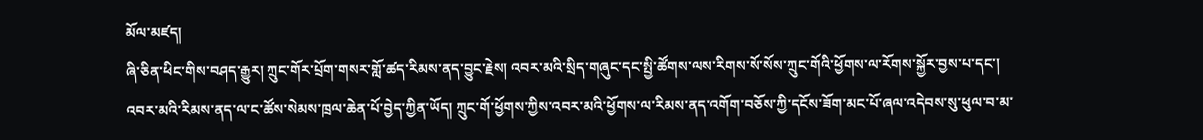མོལ་མཛད།
ཞི་ཅིན་ཕིང་གིས་བཤད་རྒྱུར། ཀྲུང་གོར་པྲོག་གསར་གློ་ཚད་རིམས་ནད་བྱུང་རྗེས། འབར་མའི་སྲིད་གཞུང་དང་སྤྱི་ཚོགས་ལས་རིགས་སོ་སོས་ཀྲུང་གོའི་ཕྱོགས་ལ་རོགས་སྐྱོར་བྱས་པ་དང་། འབར་མའི་རིམས་ནད་ལ་ང་ཚོས་སེམས་ཁྲལ་ཆེན་པོ་བྱེད་ཀྱིན་ཡོད། ཀྲུང་གོ་ཕྱོགས་ཀྱིས་འབར་མའི་ཕྱོགས་ལ་རིམས་ནད་འགོག་བཅོས་ཀྱི་དངོས་ཟོག་མང་པོ་ཞལ་འདེབས་སུ་ཕུལ་བ་མ་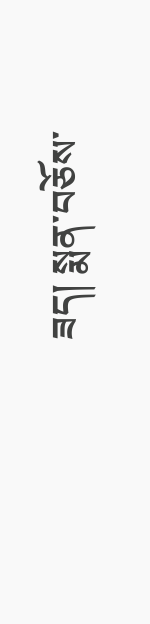ཟད། སྨན་བཅོས་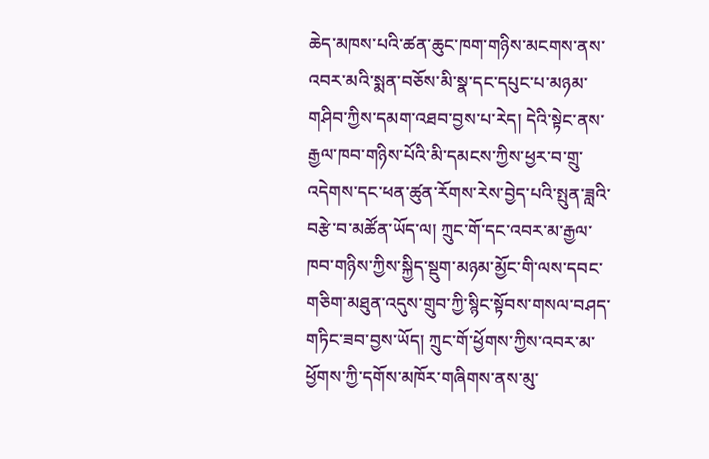ཆེད་མཁས་པའི་ཚན་ཆུང་ཁག་གཉིས་མངགས་ནས་འབར་མའི་སྨན་བཅོས་མི་སྣ་དང་དཔུང་པ་མཉམ་གཤིབ་ཀྱིས་དམག་འཐབ་བྱས་པ་རེད། དེའི་སྟེང་ནས་རྒྱལ་ཁབ་གཉིས་པོའི་མི་དམངས་ཀྱིས་ཕྱར་བ་གྲུ་འདེགས་དང་ཕན་ཚུན་རོགས་རེས་བྱེད་པའི་སྤུན་ཟླའི་བརྩེ་བ་མཚོན་ཡོད་ལ། ཀྲུང་གོ་དང་འབར་མ་རྒྱལ་ཁབ་གཉིས་ཀྱིས་སྐྱིད་སྡུག་མཉམ་མྱོང་གི་ལས་དབང་གཅིག་མཐུན་འདུས་གྲུབ་ཀྱི་སྙིང་སྟོབས་གསལ་བཤད་གཏིང་ཟབ་བྱས་ཡོད། ཀྲུང་གོ་ཕྱོགས་ཀྱིས་འབར་མ་ཕྱོགས་ཀྱི་དགོས་མཁོར་གཞིགས་ནས་མུ་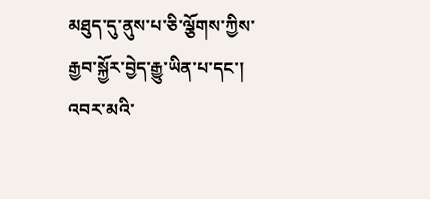མཐུད་དུ་ནུས་པ་ཅི་ལྕོགས་ཀྱིས་རྒྱབ་སྐྱོར་བྱེད་རྒྱུ་ཡིན་པ་དང་། འབར་མའི་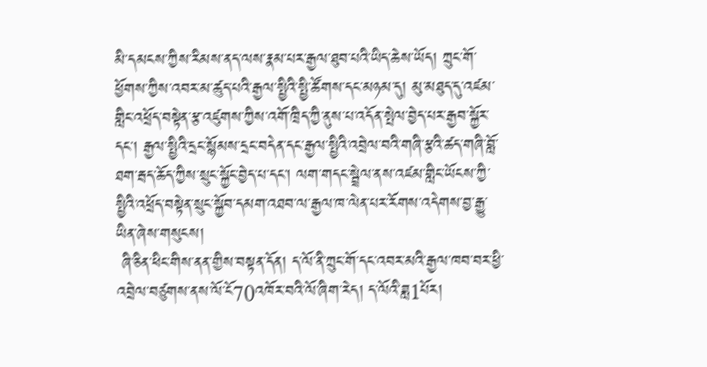མི་དམངས་ཀྱིས་རིམས་ནད་ལས་རྣམ་པར་རྒྱལ་ཐུབ་པའི་ཡིད་ཆེས་ཡོད། ཀྲུང་གོ་ཕྱོགས་ཀྱིས་འབར་མ་ཚུད་པའི་རྒྱལ་སྤྱིའི་སྤྱི་ཚོགས་དང་མཉམ་དུ། མུ་མཐུད་དུ་འཛམ་གླིང་འཕྲོད་བསྟེན་རྩ་འཛུགས་ཀྱིས་འགོ་ཁྲིད་ཀྱི་ནུས་པ་འདོན་སྤེལ་བྱེད་པར་རྒྱབ་སྐྱོར་དང་། རྒྱལ་སྤྱིའི་དྲང་སྙོམས་དྲང་བདེན་དང་རྒྱལ་སྤྱིའི་འབྲེལ་བའི་གཞི་རྩའི་ཚད་གཞི་བློ་ཐག་རྦད་ཆོད་ཀྱིས་སྲུང་སྐྱོང་བྱེད་པ་དང་། ལག་གདང་སྦྲེལ་ནས་འཛམ་གླིང་ཡོངས་ཀྱི་སྤྱིའི་འཕྲོད་བསྟེན་སྲུང་སྐྱོབ་དམག་འཐབ་ལ་རྒྱལ་ཁ་ལེན་པར་རོགས་འདེགས་བྱ་རྒྱུ་ཡིན་ཞེས་གསུངས།
 ཞི་ཅིན་ཕིང་གིས་ནན་གྱིས་བསྟན་དོན། ད་ལོ་ནི་ཀྲུང་གོ་དང་འབར་མའི་རྒྱལ་ཁབ་བར་ཕྱི་འབྲེལ་བཙུགས་ནས་ལོ་ངོ70འཁོར་བའི་ལོ་ཞིག་རེད། ད་ལོའི་ཟླ1པོར།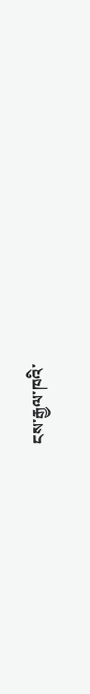ངས་རྒྱལ་ཁའི་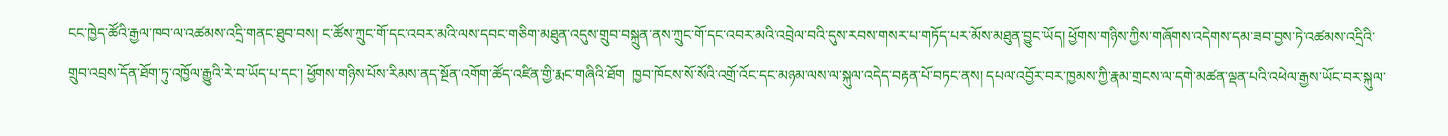ངང་ཁྱེད་ཚོའི་རྒྱལ་ཁབ་ལ་འཚམས་འདྲི་གནང་ཐུབ་བས། ང་ཚོས་ཀྲུང་གོ་དང་འབར་མའི་ལས་དབང་གཅིག་མཐུན་འདུས་གྲུབ་བསྐྲུན་ནས་ཀྲུང་གོ་དང་འབར་མའི་འབྲེལ་བའི་དུས་རབས་གསར་པ་གཏོད་པར་མོས་མཐུན་བྱུང་ཡོད། ཕྱོགས་གཉིས་ཀྱིས་གཞོགས་འདེགས་དམ་ཟབ་བྱས་ཏེ་འཚམས་འདྲིའི་གྲུབ་འབྲས་དོན་ཐོག་ཏུ་འཁྱོལ་རྒྱུའི་རེ་བ་ཡོད་པ་དང་། ཕྱོགས་གཉིས་པོས་རིམས་ནད་སྔོན་འགོག་ཚོད་འཛིན་གྱི་རྨང་གཞིའི་ཐོག  ཁྱབ་ཁོངས་སོ་སོའི་འགྲོ་འོང་དང་མཉམ་ལས་ལ་སྐུལ་འདེད་བརྟན་པོ་བཏང་ནས། དཔལ་འབྱོར་བར་ཁྱམས་ཀྱི་རྣམ་གྲངས་ལ་དགེ་མཚན་ལྡན་པའི་འཕེལ་རྒྱས་ཡོང་བར་སྐུལ་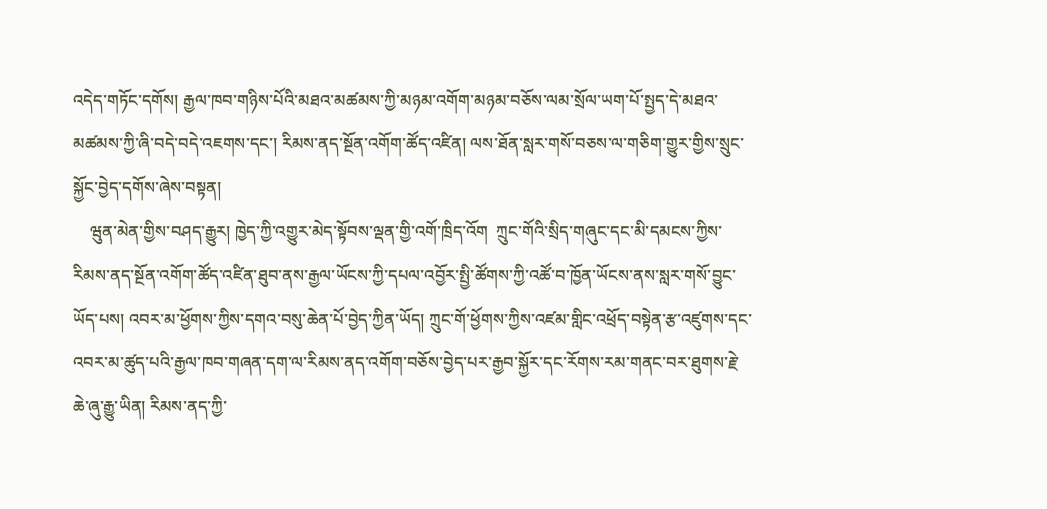འདེད་གཏོང་དགོས། རྒྱལ་ཁབ་གཉིས་པོའི་མཐའ་མཚམས་ཀྱི་མཉམ་འགོག་མཉམ་བཅོས་ལམ་སྲོལ་ཡག་པོ་སྤྱད་དེ་མཐའ་མཚམས་ཀྱི་ཞི་བདེ་བདེ་འཇགས་དང་། རིམས་ནད་སྔོན་འགོག་ཚོད་འཛིན། ལས་ཐོན་སླར་གསོ་བཅས་ལ་གཅིག་གྱུར་གྱིས་སྲུང་སྐྱོང་བྱེད་དགོས་ཞེས་བསྟན།
    ཝུན་མེན་གྱིས་བཤད་རྒྱུར། ཁྱེད་ཀྱི་འགྱུར་མེད་སྟོབས་ལྡན་གྱི་འགོ་ཁྲིད་འོག  ཀྲུང་གོའི་སྲིད་གཞུང་དང་མི་དམངས་ཀྱིས་རིམས་ནད་སྔོན་འགོག་ཚོད་འཛིན་ཐུབ་ནས་རྒྱལ་ཡོངས་ཀྱི་དཔལ་འབྱོར་སྤྱི་ཚོགས་ཀྱི་འཚོ་བ་ཁྱོན་ཡོངས་ནས་སླར་གསོ་བྱུང་ཡོད་པས། འབར་མ་ཕྱོགས་ཀྱིས་དགའ་བསུ་ཆེན་པོ་བྱེད་ཀྱིན་ཡོད། ཀྲུང་གོ་ཕྱོགས་ཀྱིས་འཛམ་གླིང་འཕྲོད་བསྟེན་རྩ་འཛུགས་དང་འབར་མ་ཚུད་པའི་རྒྱལ་ཁབ་གཞན་དག་ལ་རིམས་ནད་འགོག་བཅོས་བྱེད་པར་རྒྱབ་སྐྱོར་དང་རོགས་རམ་གནང་བར་ཐུགས་རྗེ་ཆེ་ཞུ་རྒྱུ་ཡིན། རིམས་ནད་ཀྱི་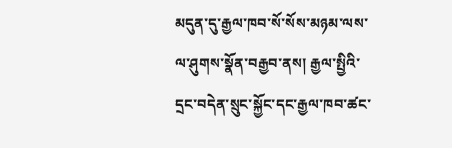མདུན་དུ་རྒྱལ་ཁབ་སོ་སོས་མཉམ་ལས་ལ་ཤུགས་སྣོན་བརྒྱབ་ནས། རྒྱལ་སྤྱིའི་དྲང་བདེན་སྲུང་སྐྱོང་དང་རྒྱལ་ཁབ་ཚང་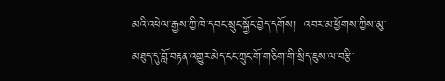མའི་འཕེལ་རྒྱས་ཀྱི་ཁེ་དབང་སྲུང་སྐྱོང་བྱེད་དགོས།  འབར་མ་ཕྱོགས་ཀྱིས་མུ་མཐུད་དུ་བློ་བརྟན་འགྱུར་མེད་ངང་ཀྲུང་གོ་གཅིག་གི་སྲིད་ཇུས་ལ་བརྩི་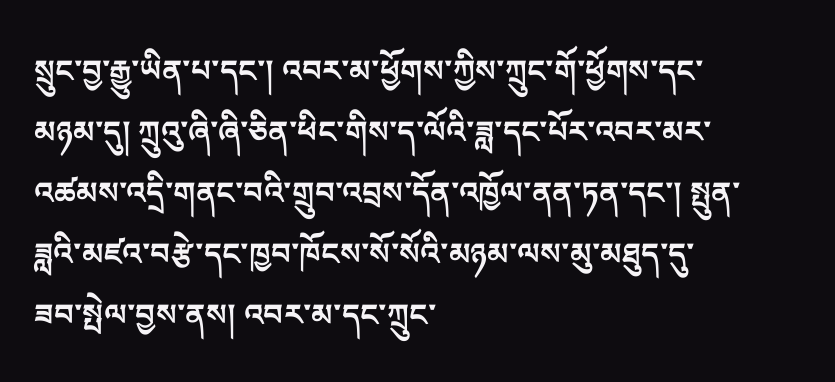སྲུང་བྱ་རྒྱུ་ཡིན་པ་དང་། འབར་མ་ཕྱོགས་ཀྱིས་ཀྲུང་གོ་ཕྱོགས་དང་མཉམ་དུ། ཀྲུའུ་ཞི་ཞི་ཅིན་ཕིང་གིས་ད་ལོའི་ཟླ་དང་པོར་འབར་མར་འཚམས་འདྲི་གནང་བའི་གྲུབ་འབྲས་དོན་འཁྱོལ་ནན་ཏན་དང་། སྤུན་ཟླའི་མཛའ་བརྩེ་དང་ཁྱབ་ཁོངས་སོ་སོའི་མཉམ་ལས་མུ་མཐུད་དུ་ཟབ་སྤེལ་བྱས་ནས། འབར་མ་དང་ཀྲུང་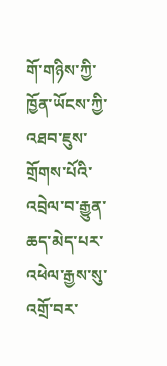གོ་གཉིས་ཀྱི་ཁྱོན་ཡོངས་ཀྱི་འཐབ་ཇུས་གྲོགས་པོའི་འབྲེལ་བ་རྒྱུན་ཆད་མེད་པར་འཕེལ་རྒྱས་སུ་འགྲོ་བར་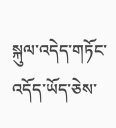སྐུལ་འདེད་གཏོང་འདོད་ཡོད་ཅེས་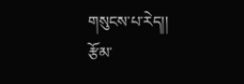གསུངས་པ་རེད།།
རྩོམ་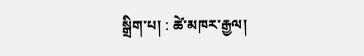སྒྲིག་པ། : ཚེ་མཁར་རྒྱལ།